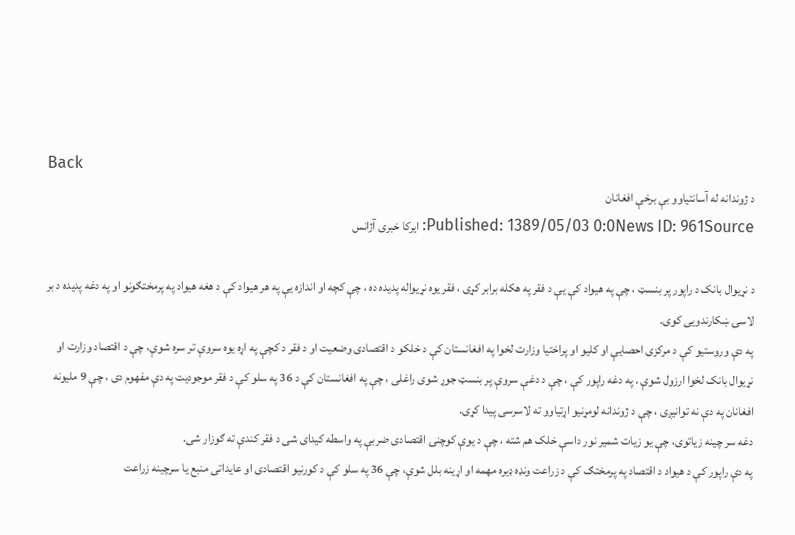Back
د ژوندانه له آسانتیاوو بې برخې افغانان
Published: 1389/05/03 0:0News ID: 961Source: ایرکا خبری آژانس

د نړیوال بانک د راپور پر بنسټ ، چې په هیواد کې یې د فقر په هکله برابر کړی ، فقر یوه نړیواله پدیده ده ، چې کچه او اندازه یې په هر هیواد کې د هغه هیواد په پرمختګونو او په دغه پدیده د بر لاسۍ ښکارندویی کوی.
په دې وروستیو کې د مرکزی احصایې او کلیو او پراختیا وزارت لخوا په افغانستان کې د خلکو د اقتصادی وضعیت او د فقر د کچې په اړه یوه سروې تر سره شوې، چې د اقتصاد وزارت او نړیوال بانک لخوا ارزول شوې . په دغه راپور کې ، چې د دغې سروې پر بنسټ جوړ شوی راغلی ، چې په افغانستان کې د 36 په سلو کې د فقر موجودیت په دې مفهوم دی ، چې 9 ملیونه افغانان په دې نه توانیږی ، چې د ژوندانه لومړنیو اړتیاوو ته لاسرسی پیدا کړی.
دغه سر چینه زیاتوی، چې یو زیات شمیر نور داسې خلک هم شته ، چې د یوې کوچنۍ اقتصادی ضربې په واسطه کیدای شی د فقر کندې ته ګوزار شی.
په دې راپور کې د هیواد د اقتصاد په پرمختګ کې د زراعت ونډه ډیره مهمه او اړینه بلل شوې، چې 36 په سلو کې د کورنیو اقتصادی او عایداتی منبع یا سرچینه زراعت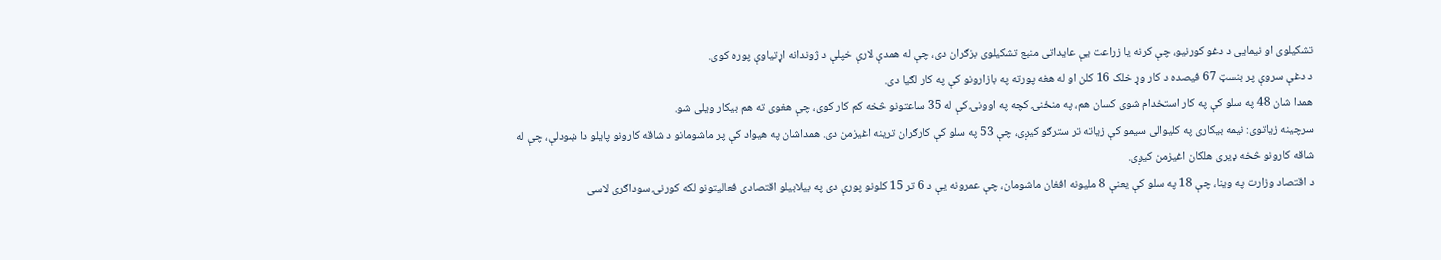تشکیلوی او نیمایی د دغو کورنیو، چې کرنه یا زراعت یې عایداتی منبع تشکیلوی بزګران دی، چې له همدې لارې خپلې د ژوندانه اړتیاوې پوره کوی.
د دغې سروې پر بنسټ 67 فیصده د کار وړ خلک 16 کلن او له هغه پورته په بازارونو کې په کار لګیا دی.
همدا شان 48 په سلو کې په کار استخدام شوی کسان هم، په منځنۍ کچه په اوونۍ کې له 35 ساعتونو څخه کم کار کوی، چې هغوی ته هم بیکار ویلی شو.
سرچینه زیاتوی: نیمه بیکاری په کلیوالی سیمو کې زیاته تر سترګو کیږی، چې 53 په سلو کې کارګران ترینه اغیزمن دی. همداشان په هیواد کې پر ماشومانو د شاقه کارونو پایلو دا ښودلې، چې له شاقه کارونو څخه ډیری هلکان اغیزمن کیږی.
د اقتصاد وزارت په وینا، چې 18 په سلو کې یعنې 8 ملیونه افغان ماشومان، چې عمرونه یې د 6 تر 15 کلونو پورې دی په بیلابیلو اقتصادی فعالیتونو لکه کورنۍ سوداګری لاسی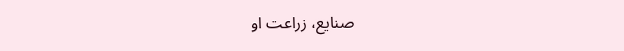صنایع، زراعت او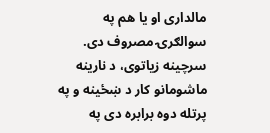مالداری او یا هم په سوالګرۍ مصروف دی.
سرچینه زیاتوی، د نارینه ماشومانو کار د ښځینه و په پرتله دوه برابره دی په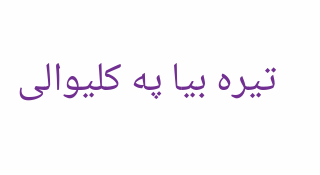تیره بیا په کلیوالی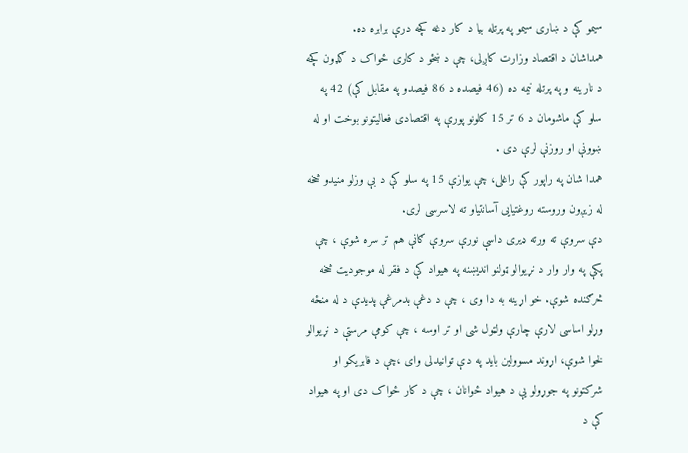سیمو کې د ښاری سیمو په پرتله بیا د کار دغه کچه درې برابره ده.
همداشان د اقتصاد وزارت کاږلی، چې د ښځو د کاری ځواک د ګډون کچه د نارینه و په پرتله نیمه ده (46 فیصده د 86 فیصدو په مقابل کې) 42 په سلو کې ماشومان د 6 تر 15 کلونو پورې په اقتصادی فعالیتونو بوخت او له ښوونې او روزنې لرې دی .
همدا شان په راپور کې راغلی، چې یوازې 15 په سلو کې د بې وزلو منیدو څخه له زیږون وروسته روغتیایی آسانتیاو ته لاسرسی لری.
دې سروې ته ورته ډیری داسې نورې سروې ګانې هم تر سره شوې ، چې پکې په وار وار د نړیوالو ټولنو اندیښنه په هیواد کې د فقر له موجودیت څخه څرګنده شوې. خو اړینه به دا وی ، چې د دغې بدمرغې پدیدې د له منځه وړلو اساسی لارې چارې ولټول شی او تر اوسه ، چې کومې مرستې د نړیوالو لخوا شوې، اړوند مسوولین باید په دې توانیدلی وای ،چې د فابریکو او شرکتونو په جوړولو یې د هیواد ځوانان ، چې د کار ځواک دی او په هیواد کې د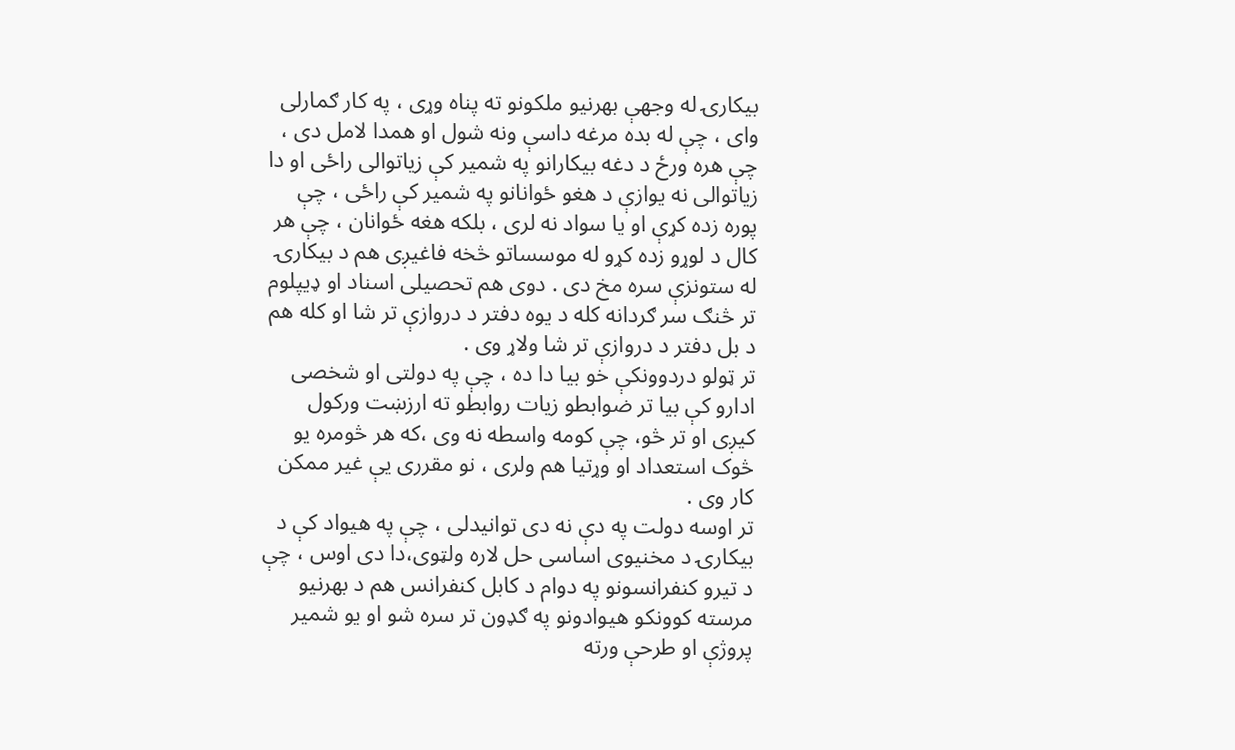بیکارۍ له وجهې بهرنیو ملکونو ته پناه وړی ، په کار ګمارلی وای ، چې له بده مرغه داسې ونه شول او همدا لامل دی ، چې هره ورځ د دغه بیکارانو په شمیر کې زیاتوالی راځی او دا زیاتوالی نه یوازې د هغو ځوانانو په شمیر کې راځی ، چې پوره زده کړې او یا سواد نه لری ، بلکه هغه ځوانان ، چې هر کال د لوړو زده کړو له موسساتو څخه فاغیږی هم د بیکارۍ له ستونزې سره مخ دی . دوی هم تحصیلی اسناد او ډیپلوم تر څنګ سر ګردانه کله د یوه دفتر د دروازې تر شا او کله هم د بل دفتر د دروازې تر شا ولاړ وی .
تر ټولو دردوونکې خو بیا دا ده ، چې په دولتی او شخصی ادارو کې بیا تر ضوابطو زیات روابطو ته ارزښت ورکول کیږی او تر څو، چې کومه واسطه نه وی ،که هر څومره یو څوک استعداد او وړتیا هم ولری ، نو مقرری یې غیر ممکن کار وی .
تر اوسه دولت په دې نه دی توانیدلی ، چې په هیواد کې د بیکارۍ د مخنیوی اساسی حل لاره ولټوی،دا دی اوس ، چې د تیرو کنفرانسونو په دوام د کابل کنفرانس هم د بهرنیو مرسته کوونکو هیوادونو په ګډون تر سره شو او یو شمیر پروژې او طرحې ورته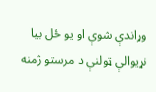وړاندې شوې او یو ځل بیا نړیوالې ټولنې د مرستو ژمنه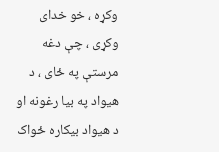وکړه ، خو خدای وکړی ، چې دغه مرستې په ځای ، د هیواد په بیا رغونه او د هیواد بیکاره ځواک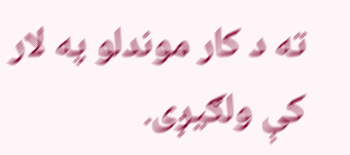ته د کار موندلو په لار کې ولګیږی.